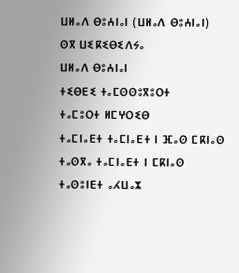ⵡⵍⴰⴷ ⴱⵓⵄⵏⴰⵏ (ⵡⵍⴰⴷ ⴱⵓⵄⵏⴰⵏ)
ⵙⴳ ⵡⵉⴽⵉⴱⵉⴷⵢⴰ
ⵡⵍⴰⴷ ⴱⵓⵄⵏⴰⵏ
ⵜⵉⴱⴹⵉ ⵜⴰⵎⵙⵙⵓⴳⵓⵔⵜ
ⵜⴰⵎⵓⵔⵜ ⵍⵎⵖⵔⵉⴱ
ⵜⴰⵎⵏⴰⴹⵜ ⵜⴰⵎⵏⴰⴹⵜ ⵏ ⴼⴰⵙ ⵎⴽⵏⴰⵙ
ⵜⴰⵙⴳⴰ ⵜⴰⵎⵏⴰⴹⵜ ⵏ ⵎⴽⵏⴰⵙ
ⵜⴰⵙⵓⵏⴹⵜ ⴰⵃⵡⴰⵣ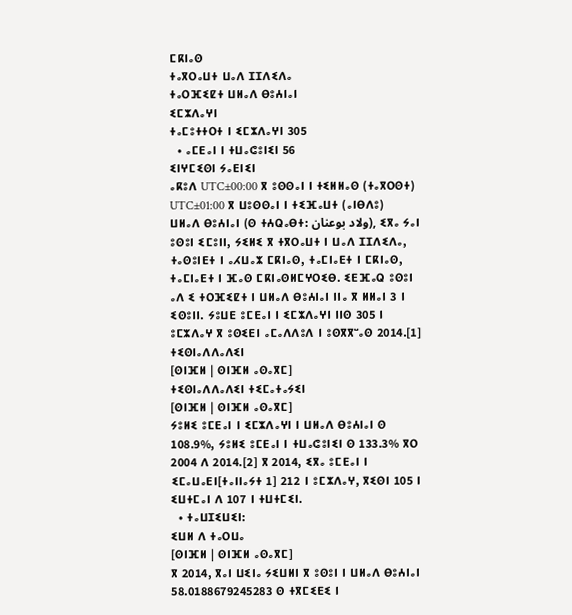ⵎⴽⵏⴰⵙ
ⵜⴰⴳⵔⴰⵡⵜ ⵡⴰⴷ ⵊⵊⴷⵉⴷⴰ
ⵜⴰⵔⴼⵉⵇⵜ ⵡⵍⴰⴷ ⴱⵓⵄⵏⴰⵏ
ⵉⵎⵣⴷⴰⵖⵏ
ⵜⴰⵎⵓⵜⵜⵔⵜ ⵏ ⵉⵎⵣⴷⴰⵖⵏ 305
  • ⴰⵎⴹⴰⵏ ⵏ ⵜⵡⴰⵛⵓⵏⵉⵏ 56
ⵉⵏⵖⵎⵉⵙⵏ ⵢⴰⴹⵏⵉⵏ
ⴰⴽⵓⴷ UTC±00:00 ⴳ ⵓⵙⵙⴰⵏ ⵏ ⵜⵉⵍⵍⴰⵙ (ⵜⴰⴳⵔⵙⵜ)
UTC±01:00 ⴳ ⵡⵓⵙⵙⴰⵏ ⵏ ⵜⵉⴼⴰⵡⵜ (ⴰⵏⴱⴷⵓ)
ⵡⵍⴰⴷ ⴱⵓⵄⵏⴰⵏ (ⵙ ⵜⵄⵕⴰⴱⵜ: ولاد بوعنان), ⵉⴳⴰ ⵢⴰⵏ ⵓⵙⵓⵏ ⵉⵎⵓⵏⵏ, ⵢⵉⵍⵉ ⴳ ⵜⴳⵔⴰⵡⵜ ⵏ ⵡⴰⴷ ⵊⵊⴷⵉⴷⴰ, ⵜⴰⵙⵓⵏⴹⵜ ⵏ ⴰⵃⵡⴰⵣ ⵎⴽⵏⴰⵙ, ⵜⴰⵎⵏⴰⴹⵜ ⵏ ⵎⴽⵏⴰⵙ, ⵜⴰⵎⵏⴰⴹⵜ ⵏ ⴼⴰⵙ ⵎⴽⵏⴰⵙⵍⵎⵖⵔⵉⴱ. ⵉⴹⴼⴰⵕ ⵓⵙⵓⵏ ⴰⴷ ⵉ ⵜⵔⴼⵉⵇⵜ ⵏ ⵡⵍⴰⴷ ⴱⵓⵄⵏⴰⵏ ⵏⵏⴰ ⴳ ⵍⵍⴰⵏ 3 ⵏ ⵉⵙⵓⵏⵏ. ⵢⵓⵡⴹ ⵓⵎⴹⴰⵏ ⵏ ⵉⵎⵣⴷⴰⵖⵏ ⵏⵏⵙ 305 ⵏ ⵓⵎⵣⴷⴰⵖ ⴳ ⵓⵙⵉⴹⵏ ⴰⵎⴰⴷⴷⵓⴷ ⵏ ⵓⵙⴳⴳⵯⴰⵙ 2014.[1]
ⵜⵉⵙⵏⴰⴷⴷⴰⴷⵉⵏ
[ⵙⵏⴼⵍ | ⵙⵏⴼⵍ ⴰⵙⴰⴳⵎ]
ⵜⵉⵙⵏⴰⴷⴷⴰⴷⵉⵏ ⵜⵉⵎⴰⵜⴰⵢⵉⵏ
[ⵙⵏⴼⵍ | ⵙⵏⴼⵍ ⴰⵙⴰⴳⵎ]
ⵢⵓⵍⵉ ⵓⵎⴹⴰⵏ ⵏ ⵉⵎⵣⴷⴰⵖⵏ ⵏ ⵡⵍⴰⴷ ⴱⵓⵄⵏⴰⵏ ⵙ 108.9%, ⵢⵓⵍⵉ ⵓⵎⴹⴰⵏ ⵏ ⵜⵡⴰⵛⵓⵏⵉⵏ ⵙ 133.3% ⴳⵔ 2004 ⴷ 2014.[2] ⴳ 2014, ⵉⴳⴰ ⵓⵎⴹⴰⵏ ⵏ ⵉⵎⴰⵡⴰⴹⵏ[ⵜⴰⵏⵏⴰⵢⵜ 1] 212 ⵏ ⵓⵎⵣⴷⴰⵖ, ⴳⵉⵙⵏ 105 ⵏ ⵉⵡⵜⵎⴰⵏ ⴷ 107 ⵏ ⵜⵡⵜⵎⵉⵏ.
  • ⵜⴰⵡⵊⵉⵡⵉⵏ:
ⵉⵡⵍ ⴷ ⵜⴰⵔⵡⴰ
[ⵙⵏⴼⵍ | ⵙⵏⴼⵍ ⴰⵙⴰⴳⵎ]
ⴳ 2014, ⴳⴰⵏ ⵡⵉⵏⴰ ⵢⵉⵡⵍⵏ ⴳ ⵓⵙⵓⵏ ⵏ ⵡⵍⴰⴷ ⴱⵓⵄⵏⴰⵏ 58.0188679245283 ⵙ ⵜⴳⵎⵉⴹⵉ ⵏ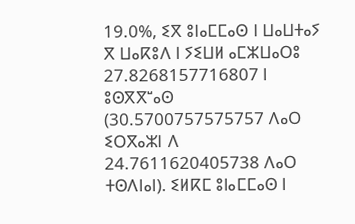19.0%, ⵉⴳ ⵓⵏⴰⵎⵎⴰⵙ ⵏ ⵡⴰⵡⵜⴰⵢ ⴳ ⵡⴰⴽⵓⴷ ⵏ ⵢⵉⵡⵍ ⴰⵎⵣⵡⴰⵔⵓ 27.8268157716807 ⵏ ⵓⵙⴳⴳⵯⴰⵙ (30.5700757575757 ⴷⴰⵔ ⵉⵔⴳⴰⵣⵏ ⴷ 24.7611620405738 ⴷⴰⵔ ⵜⵙⴷⵏⴰⵏ). ⵉⵍⴽⵎ ⵓⵏⴰⵎⵎⴰⵙ ⵏ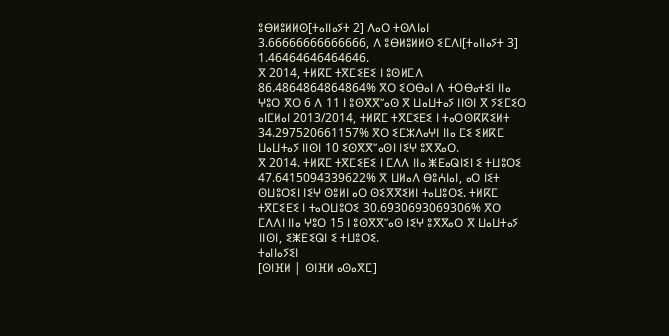ⵓⴱⵍⵓⵍⵍⵙ[ⵜⴰⵏⵏⴰⵢⵜ 2] ⴷⴰⵔ ⵜⵙⴷⵏⴰⵏ 3.66666666666666, ⴷ ⵓⴱⵍⵓⵍⵍⵙ ⵉⵎⴷⵏ[ⵜⴰⵏⵏⴰⵢⵜ 3] 1.46464646464646.
ⴳ 2014, ⵜⵍⴽⵎ ⵜⴳⵎⵉⴹⵉ ⵏ ⵓⵙⵍⵎⴷ 86.4864864864864% ⴳⵔ ⵉⵔⴱⴰⵏ ⴷ ⵜⵔⴱⴰⵜⵉⵏ ⵏⵏⴰ ⵖⵓⵔ ⴳⵔ 6 ⴷ 11 ⵏ ⵓⵙⴳⴳⵯⴰⵙ ⴳ ⵡⴰⵡⵜⴰⵢ ⵏⵏⵙⵏ ⴳ ⵢⵉⵎⵉⵔ ⴰⵏⵎⵍⴰⵏ 2013/2014, ⵜⵍⴽⵎ ⵜⴳⵎⵉⴹⵉ ⵏ ⵜⴰⵔⵙⴽⴽⵉⵍⵜ 34.297520661157% ⴳⵔ ⵉⵎⵣⴷⴰⵖⵏ ⵏⵏⴰ ⵎⵉ ⵉⵍⴽⵎ ⵡⴰⵡⵜⴰⵢ ⵏⵏⵙⵏ 10 ⵉⵙⴳⴳⵯⴰⵙⵏ ⵏⵉⵖ ⵓⴳⴳⴰⵔ.
ⴳ 2014. ⵜⵍⴽⵎ ⵜⴳⵎⵉⴹⵉ ⵏ ⵎⴷⴷ ⵏⵏⴰ ⵥⴹⴰⵕⵏⵉⵏ ⵉ ⵜⵡⵓⵔⵉ 47.6415094339622% ⴳ ⵡⵍⴰⴷ ⴱⵓⵄⵏⴰⵏ, ⴰⵔ ⵏⵉⵜ ⵙⵡⵓⵔⵉⵏ ⵏⵉⵖ ⵙⵓⵍⵏ ⴰⵔ ⵙⵉⴳⴳⵉⵍⵏ ⵜⴰⵡⵓⵔⵉ. ⵜⵍⴽⵎ ⵜⴳⵎⵉⴹⵉ ⵏ ⵜⴰⵔⵡⵓⵔⵉ 30.6930693069306% ⴳⵔ ⵎⴷⴷⵏ ⵏⵏⴰ ⵖⵓⵔ 15 ⵏ ⵓⵙⴳⴳⵯⴰⵙ ⵏⵉⵖ ⵓⴳⴳⴰⵔ ⴳ ⵡⴰⵡⵜⴰⵢ ⵏⵏⵙⵏ, ⵉⵥⴹⵉⵕⵏ ⵉ ⵜⵡⵓⵔⵉ.
ⵜⴰⵏⵏⴰⵢⵉⵏ
[ⵙⵏⴼⵍ | ⵙⵏⴼⵍ ⴰⵙⴰⴳⵎ]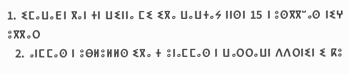1. ⵉⵎⴰⵡⴰⴹⵏ ⴳⴰⵏ ⵜⵏ ⵡⵉⵏⵏⴰ ⵎⵉ ⵉⴳⴰ ⵡⴰⵡⵜⴰⵢ ⵏⵏⵙⵏ 15 ⵏ ⵓⵙⴳⴳⵯⴰⵙ ⵏⵉⵖ ⵓⴳⴳⴰⵔ
  2. ⴰⵏⵎⵎⴰⵙ ⵏ ⵓⴱⵍⵓⵍⵍⵙ ⵉⴳⴰ ⵜ ⵓⵏⴰⵎⵎⴰⵙ ⵏ ⵡⴰⵔⵔⴰⵡⵏ ⴷⴷⵔⵏⵉⵏ ⵉ ⴽⵓ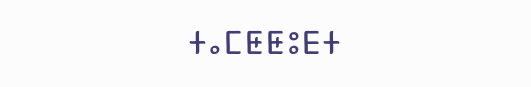ⵜⴰⵎⵟⵟⵓⴹⵜ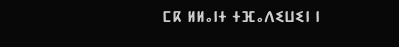ⵎⴽ ⵍⵍⴰⵏⵜ ⵜⴼⴰⴷⵉⵡⵉⵏ ⵏ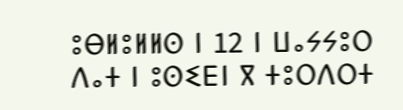ⵓⴱⵍⵓⵍⵍⵙ ⵏ 12 ⵏ ⵡⴰⵢⵢⵓⵔ ⴷⴰⵜ ⵏ ⵓⵙⵉⴹⵏ ⴳ ⵜⵓⵔⴷⵔⵜ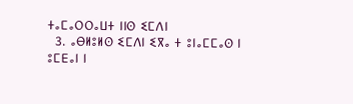ⵜⴰⵎⴰⵔⵔⴰⵡⵜ ⵏⵏⵙ ⵉⵎⴷⵏ
  3. ⴰⴱⵍⵓⵍⵙ ⵉⵎⴷⵏ ⵉⴳⴰ ⵜ ⵓⵏⴰⵎⵎⴰⵙ ⵏ ⵓⵎⴹⴰⵏ ⵏ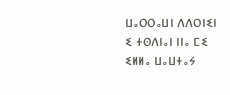ⵡⴰⵔⵔⴰⵡⵏ ⴷⴷⵔⵏⵉⵏ ⵉ ⵜⵙⴷⵏⴰⵏ ⵏⵏⴰ ⵎⵉ ⵉⵍⵍⴰ ⵡⴰⵡⵜⴰⵢ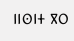ⵏⵏⵙⵏⵜ ⴳⵔ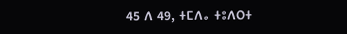45 ⴷ 49, ⵜⵎⴷⴰ ⵜⵓⴷⵔⵜ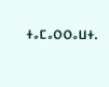ⵜⴰⵎⴰⵔⵔⴰⵡⵜ.